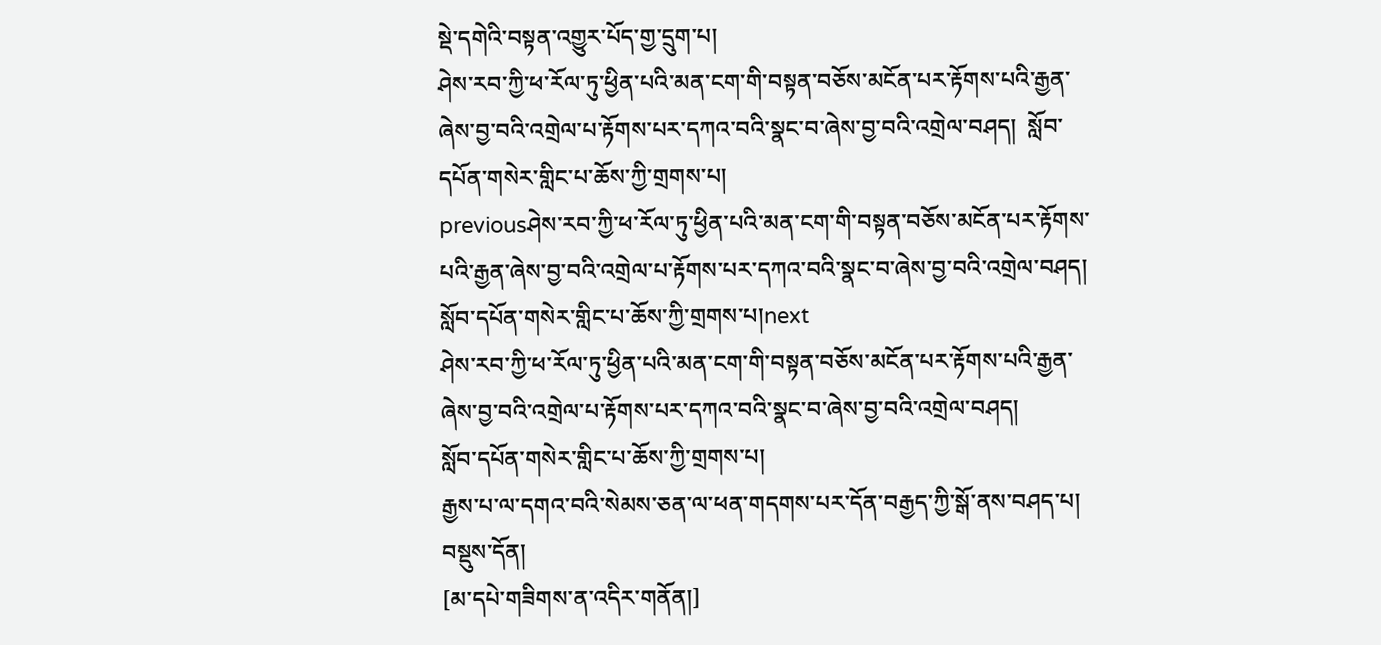སྡེ་དགེའི་བསྟན་འགྱུར་པོད་གྱ་དྲུག་པ།
ཤེས་རབ་ཀྱི་ཕ་རོལ་ཏུ་ཕྱིན་པའི་མན་ངག་གི་བསྟན་བཅོས་མངོན་པར་རྟོགས་པའི་རྒྱན་ཞེས་བྱ་བའི་འགྲེལ་པ་རྟོགས་པར་དཀའ་བའི་སྣང་བ་ཞེས་བྱ་བའི་འགྲེལ་བཤད།  སློབ་དཔོན་གསེར་གླིང་པ་ཆོས་ཀྱི་གྲགས་པ།
previousཤེས་རབ་ཀྱི་ཕ་རོལ་ཏུ་ཕྱིན་པའི་མན་ངག་གི་བསྟན་བཅོས་མངོན་པར་རྟོགས་པའི་རྒྱན་ཞེས་བྱ་བའི་འགྲེལ་པ་རྟོགས་པར་དཀའ་བའི་སྣང་བ་ཞེས་བྱ་བའི་འགྲེལ་བཤད། སློབ་དཔོན་གསེར་གླིང་པ་ཆོས་ཀྱི་གྲགས་པ།next
ཤེས་རབ་ཀྱི་ཕ་རོལ་ཏུ་ཕྱིན་པའི་མན་ངག་གི་བསྟན་བཅོས་མངོན་པར་རྟོགས་པའི་རྒྱན་ཞེས་བྱ་བའི་འགྲེལ་པ་རྟོགས་པར་དཀའ་བའི་སྣང་བ་ཞེས་བྱ་བའི་འགྲེལ་བཤད།
སློབ་དཔོན་གསེར་གླིང་པ་ཆོས་ཀྱི་གྲགས་པ།
རྒྱས་པ་ལ་དགའ་བའི་སེམས་ཅན་ལ་ཕན་གདགས་པར་དོན་བརྒྱད་ཀྱི་སྒོ་ནས་བཤད་པ།
བསྡུས་དོན།
[མ་དཔེ་གཟིགས་ན་འདིར་གནོན།]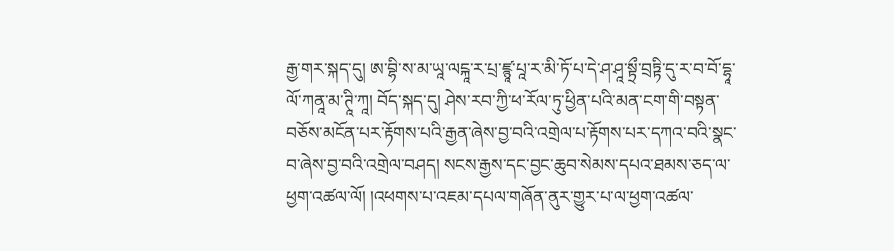རྒྱ་གར་སྐད་དུ། ཨ་བྷི་ས་མ་ཡཱ་ལངྐཱ་ར་པྲ་ཛྙཱ་པཱ་ར་མི་ཏོ་པ་དེ་ཤ་ཤཱ་སྟྲྀ་བྲཏྟི་དུ་ར་བ་བོ་དྷཱ་ལོ་ཀནཱ་མ་ཊཱི་ཀཱ། བོད་སྐད་དུ། ཤེས་རབ་ཀྱི་ཕ་རོལ་ཏུ་ཕྱིན་པའི་མན་ངག་གི་བསྟན་བཅོས་མངོན་པར་རྟོགས་པའི་རྒྱན་ཞེས་བྱ་བའི་འགྲེལ་པ་རྟོགས་པར་དཀའ་བའི་སྣང་བ་ཞེས་བྱ་བའི་འགྲེལ་བཤད། སངས་རྒྱས་དང་བྱང་ཆུབ་སེམས་དཔའ་ཐམས་ཅད་ལ་ཕྱག་འཚལ་ལོ། །འཕགས་པ་འཇམ་དཔལ་གཞོན་ནུར་གྱུར་པ་ལ་ཕྱག་འཚལ་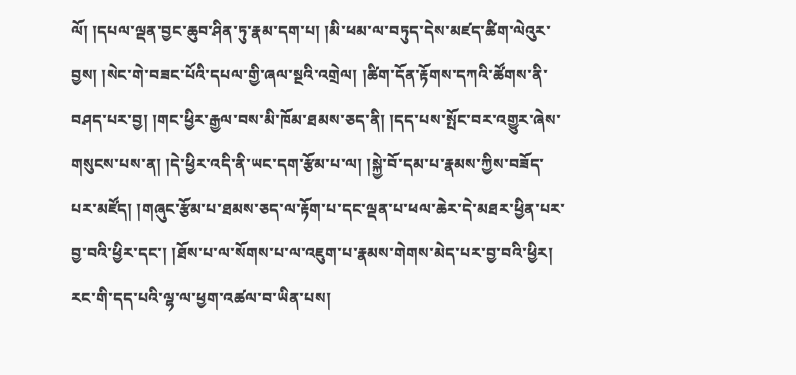ལོ། །དཔལ་ལྡན་བྱང་ཆུབ་ཤིན་ཏུ་རྣམ་དག་པ། །མི་ཕམ་ལ་བཏུད་དེས་མཛད་ཚིག་ལེའུར་བྱས། །སེང་གེ་བཟང་པོའི་དཔལ་གྱི་ཞལ་སྔའི་འགྲེལ། །ཚིག་དོན་རྟོགས་དཀའི་ཚོགས་ནི་བཤད་པར་བྱ། །གང་ཕྱིར་རྒྱལ་བས་མི་ཁོམ་ཐམས་ཅད་ནི། །དད་པས་སྤོང་བར་འགྱུར་ཞེས་གསུངས་པས་ན། །དེ་ཕྱིར་འདི་ནི་ཡང་དག་རྩོམ་པ་ལ། །སྐྱེ་བོ་དམ་པ་རྣམས་ཀྱིས་བཟོད་པར་མཛོད། །གཞུང་རྩོམ་པ་ཐམས་ཅད་ལ་རྟོག་པ་དང་ལྡན་པ་ཕལ་ཆེར་དེ་མཐར་ཕྱིན་པར་བྱ་བའི་ཕྱིར་དང་། །ཐོས་པ་ལ་སོགས་པ་ལ་འཇུག་པ་རྣམས་གེགས་མེད་པར་བྱ་བའི་ཕྱིར། རང་གི་དད་པའི་ལྷ་ལ་ཕྱག་འཚལ་བ་ཡིན་པས།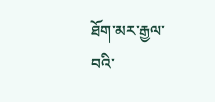ཐོག་མར་རྒྱལ་བའི་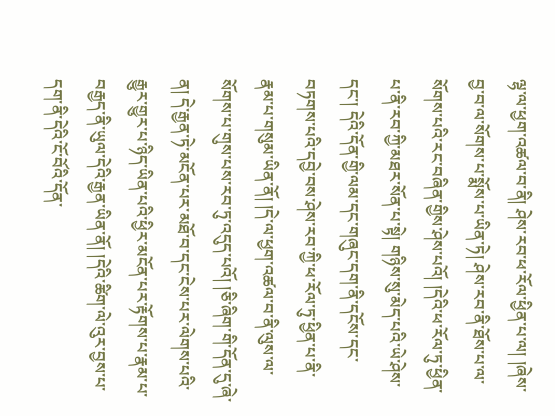ལྷ་ལ་ཕྱག་འཚལ་བ་ནི། ཤེས་རབ་ཕ་རོལ་ཕྱིན་པ་ལ། །ཞེས་བྱ་བ་ལ་སོགས་པ་སྨོས་པ་ཡིན་ཏེ། ཤེས་རབ་ནི་ཐོས་པ་ལ་སོགས་པའི་རང་བཞིན་གྱིས་ཤེས་པའོ། །དེའི་ཕ་རོལ་ཏུ་ཕྱིན་པ་ནི་རབ་ཀྱི་མཐར་སོན་པ་སྟེ། གཉིས་སུ་མེད་པའི་ཡེ་ཤེས་དང་། དེའི་དོན་གྱི་ལམ་དང་གཞུང་དག་ནི་དངོས་དང་བཏགས་པའི་དབྱེ་བས་ཤེས་རབ་ཀྱི་ཕ་རོལ་ཏུ་ཕྱིན་པ་ནི་རྣམ་པ་གསུམ་ཡིན་ནོ། །དེ་ལ་ཕྱག་འཚལ་བ་ནི་ལུས་ལ་སོགས་པ་གུས་པས་རབ་ཏུ་འདུད་པའོ། །ཅི་ཞིག་གི་དོན་དུ་ཞེ་ན། དེ་རྒྱན་ཏེ་མངོན་པར་མཐོ་བ་དང་ངེས་པར་ལེགས་པའི་རྒྱུར་གྱུར་པ་ཉིད་ཡིན་པའི་ཕྱིར་མངོན་པར་རྟོགས་པ་རྣམ་པ་བརྒྱད་ནི་ཡུལ་དེའི་རྒྱན་ཡིན་ནོ། །དེའི་ཚིག་ལེ་འུར་བྱས་པ་དག་ནི་དེའི་ངོ་བོའི་དོན་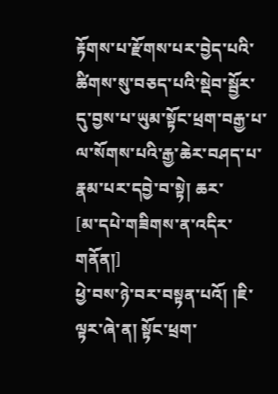རྟོགས་པ་རྫོགས་པར་བྱེད་པའི་ཚིགས་སུ་བཅད་པའི་སྡེབ་སྦྱོར་དུ་བྱས་པ་ཡུམ་སྟོང་ཕྲག་བརྒྱ་པ་ལ་སོགས་པའི་རྒྱ་ཆེར་བཤད་པ་རྣམ་པར་དབྱེ་བ་སྟེ། ཆར་
[མ་དཔེ་གཟིགས་ན་འདིར་གནོན།]
ཕྱེ་བས་ཉེ་བར་བསྟན་པའོ། །ཇི་ལྟར་ཞེ་ན། སྟོང་ཕྲག་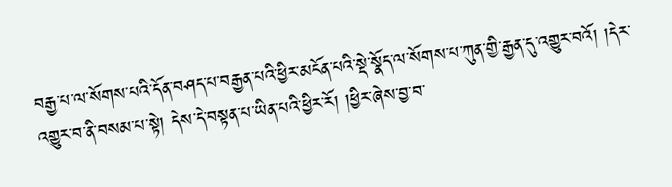བརྒྱ་པ་ལ་སོགས་པའི་དོན་བཤད་པ་བརྒྱན་པའི་ཕྱིར་མངོན་པའི་སྡེ་སྣོད་ལ་སོགས་པ་ཀུན་གྱི་རྒྱན་དུ་འགྱུར་བའོ། །དེར་འགྱུར་བ་ནི་བསམ་པ་སྟེ། དེས་དེ་བསྟན་པ་ཡིན་པའི་ཕྱིར་རོ། །ཕྱིར་ཞེས་བྱ་བ་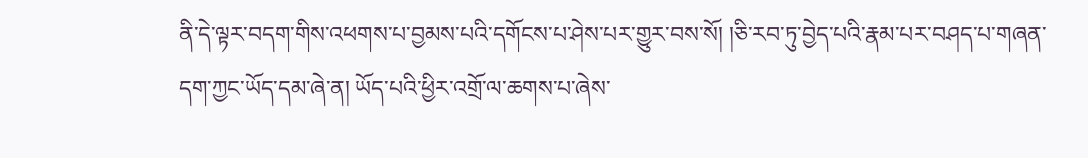ནི་དེ་ལྟར་བདག་གིས་འཕགས་པ་བྱམས་པའི་དགོངས་པ་ཤེས་པར་གྱུར་བས་སོ། །ཅི་རབ་ཏུ་བྱེད་པའི་རྣམ་པར་བཤད་པ་གཞན་དག་ཀྱང་ཡོད་དམ་ཞེ་ན། ཡོད་པའི་ཕྱིར་འགྲོ་ལ་ཆགས་པ་ཞེས་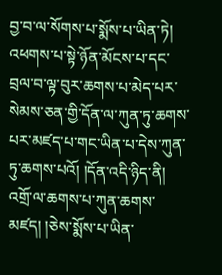བྱ་བ་ལ་སོགས་པ་སྨོས་པ་ཡིན་ཏེ། འཕགས་པ་སྟེ་ཉོན་མོངས་པ་དང་བྲལ་བ་ལྟ་བུར་ཆགས་པ་མེད་པར་སེམས་ཅན་གྱི་དོན་ལ་ཀུན་ཏུ་ཆགས་པར་མཛད་པ་གང་ཡིན་པ་དེས་ཀུན་ཏུ་ཆགས་པའོ། །དོན་འདི་ཉིད་ནི། འགྲོ་ལ་ཆགས་པ་ཀུན་ཆགས་མཛད། །ཅེས་སྨོས་པ་ཡིན་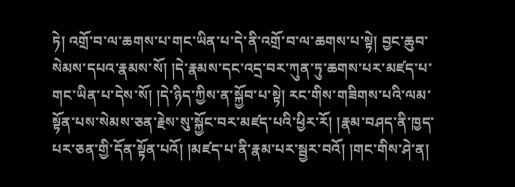ཏེ། འགྲོ་བ་ལ་ཆགས་པ་གང་ཡིན་པ་དེ་ནི་འགྲོ་བ་ལ་ཆགས་པ་སྟེ། བྱང་ཆུབ་སེམས་དཔའ་རྣམས་སོ། །དེ་རྣམས་དང་འདྲ་བར་ཀུན་ཏུ་ཆགས་པར་མཛད་པ་གང་ཡིན་པ་དེས་སོ། །དེ་ཉིད་ཀྱིས་ན་སྐྱོབ་པ་སྟེ། རང་གིས་གཟིགས་པའི་ལམ་སྟོན་པས་སེམས་ཅན་རྗེས་སུ་སྐྱོང་བར་མཛད་པའི་ཕྱིར་རོ། །རྣམ་བཤད་ནི་ཁྱད་པར་ཅན་གྱི་དོན་སྟོན་པའོ། །མཛད་པ་ནི་རྣམ་པར་སྦྱར་བའོ། །གང་གིས་ཤེ་ན།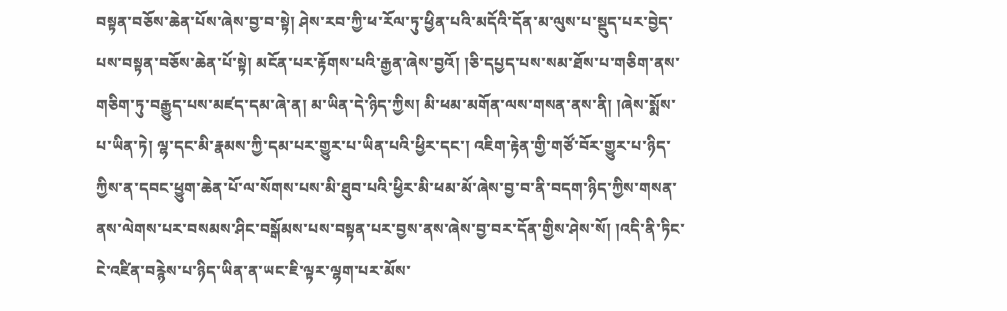བསྟན་བཅོས་ཆེན་པོས་ཞེས་བྱ་བ་སྟེ། ཤེས་རབ་ཀྱི་ཕ་རོལ་ཏུ་ཕྱིན་པའི་མདོའི་དོན་མ་ལུས་པ་སྡུད་པར་བྱེད་པས་བསྟན་བཅོས་ཆེན་པོ་སྟེ། མངོན་པར་རྟོགས་པའི་རྒྱན་ཞེས་བྱའོ། །ཅི་དཔྱད་པས་སམ་ཐོས་པ་གཅིག་ནས་གཅིག་ཏུ་བརྒྱུད་པས་མཛད་དམ་ཞེ་ན། མ་ཡིན་དེ་ཉིད་ཀྱིས། མི་ཕམ་མགོན་ལས་གསན་ནས་ནི། །ཞེས་སྨོས་པ་ཡིན་ཏེ། ལྷ་དང་མི་རྣམས་ཀྱི་དམ་པར་གྱུར་པ་ཡིན་པའི་ཕྱིར་དང་། འཇིག་རྟེན་གྱི་གཙོ་བོར་གྱུར་པ་ཉིད་ཀྱིས་ན་དབང་ཕྱུག་ཆེན་པོ་ལ་སོགས་པས་མི་ཐུབ་པའི་ཕྱིར་མི་ཕམ་མོ་ཞེས་བྱ་བ་ནི་བདག་ཉིད་ཀྱིས་གསན་ནས་ལེགས་པར་བསམས་ཤིང་བསྒོམས་པས་བསྟན་པར་བྱས་ནས་ཞེས་བྱ་བར་དོན་གྱིས་ཤེས་སོ། །འདི་ནི་ཏིང་ངེ་འཛིན་བརྙེས་པ་ཉིད་ཡིན་ན་ཡང་ཇི་ལྟར་ལྷག་པར་མོས་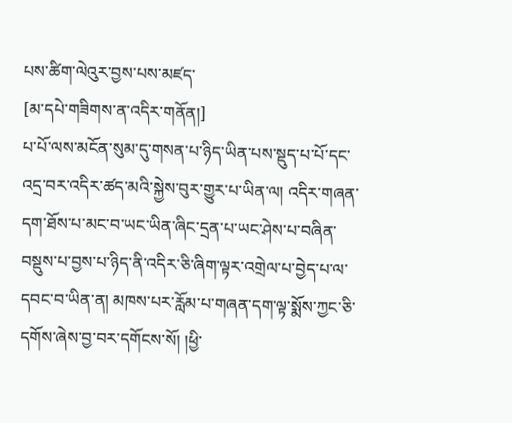པས་ཚིག་ལེའུར་བྱས་པས་མཛད་
[མ་དཔེ་གཟིགས་ན་འདིར་གནོན།]
པ་པོ་ལས་མངོན་སུམ་དུ་གསན་པ་ཉིད་ཡིན་པས་སྡུད་པ་པོ་དང་འདྲ་བར་འདིར་ཚད་མའི་སྐྱེས་བུར་གྱུར་པ་ཡིན་ལ། འདིར་གཞན་དག་ཐོས་པ་མང་བ་ཡང་ཡིན་ཞིང་དྲན་པ་ཡང་ཤེས་པ་བཞིན་བསྡུས་པ་བྱས་པ་ཉིད་ནི་འདིར་ཅི་ཞིག་ལྟར་འགྲེལ་པ་བྱེད་པ་ལ་དབང་བ་ཡིན་ན། མཁས་པར་རློམ་པ་གཞན་དག་ལྟ་སྨོས་ཀྱང་ཅི་དགོས་ཞེས་བྱ་བར་དགོངས་སོ། །ཕྱི་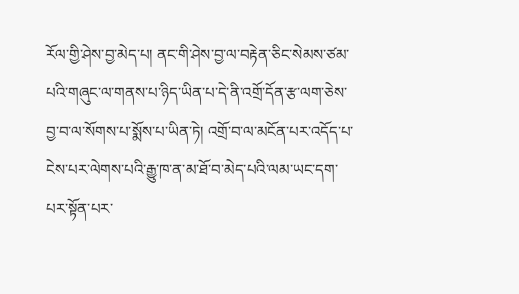རོལ་གྱི་ཤེས་བྱ་མེད་པ། ནང་གི་ཤེས་བྱ་ལ་བརྟེན་ཅིང་སེམས་ཙམ་པའི་གཞུང་ལ་གནས་པ་ཉིད་ཡིན་པ་དེ་ནི་འགྲོ་དོན་རྩ་ལག་ཅེས་བྱ་བ་ལ་སོགས་པ་སྨོས་པ་ཡིན་ཏེ། འགྲོ་བ་ལ་མངོན་པར་འདོད་པ་ངེས་པར་ལེགས་པའི་རྒྱུ་ཁ་ན་མ་ཐོ་བ་མེད་པའི་ལམ་ཡང་དག་པར་སྟོན་པར་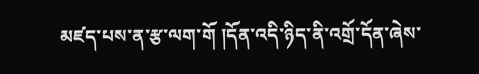མཛད་པས་ན་རྩ་ལག་གོ །དོན་འདི་ཉིད་ནི་འགྲོ་དོན་ཞེས་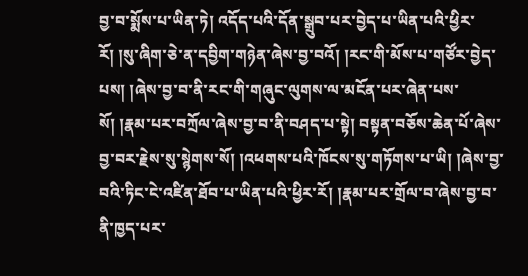བྱ་བ་སྨོས་པ་ཡིན་ཏེ། འདོད་པའི་དོན་སྒྲུབ་པར་བྱེད་པ་ཡིན་པའི་ཕྱིར་རོ། །སུ་ཞིག་ཅེ་ན་དབྱིག་གཉེན་ཞེས་བྱ་བའོ། །རང་གི་མོས་པ་གཙོར་བྱེད་པས། །ཞེས་བྱ་བ་ནི་རང་གི་གཞུང་ལུགས་ལ་མངོན་པར་ཞེན་པས་སོ། །རྣམ་པར་བཀྲོལ་ཞེས་བྱ་བ་ནི་བཤད་པ་སྟེ། བསྟན་བཅོས་ཆེན་པོ་ཞེས་བྱ་བར་རྗེས་སུ་སྙེགས་སོ། །འཕགས་པའི་ཁོངས་སུ་གཏོགས་པ་ཡི། །ཞེས་བྱ་བའི་ཏིང་ངེ་འཛིན་ཐོབ་པ་ཡིན་པའི་ཕྱིར་རོ། །རྣམ་པར་གྲོལ་བ་ཞེས་བྱ་བ་ནི་ཁྱད་པར་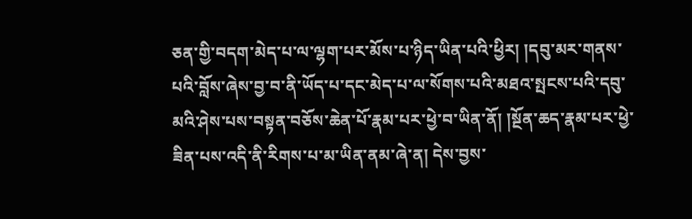ཅན་གྱི་བདག་མེད་པ་ལ་ལྷག་པར་མོས་པ་ཉིད་ཡིན་པའི་ཕྱིར། །དབུ་མར་གནས་པའི་བློས་ཞེས་བྱ་བ་ནི་ཡོད་པ་དང་མེད་པ་ལ་སོགས་པའི་མཐའ་སྤངས་པའི་དབུ་མའི་ཤེས་པས་བསྟན་བཅོས་ཆེན་པོ་རྣམ་པར་ཕྱེ་བ་ཡིན་ནོ། །སྔོན་ཆད་རྣམ་པར་ཕྱེ་ཟིན་པས་འདི་ནི་རིགས་པ་མ་ཡིན་ནམ་ཞེ་ན། དེས་བྱས་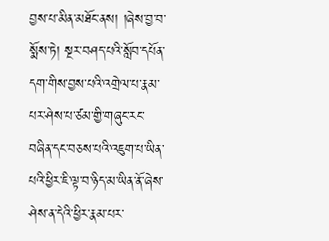བྱས་པ་མིན་མཐོང་ནས། །ཞེས་བྱ་བ་སྨོས་ཏེ། སྔར་བཤད་པའི་སློབ་དཔོན་དག་གིས་བྱས་པའི་འགྲེལ་པ་རྣམ་པར་ཤེས་པ་ཙམ་གྱི་གཞུང་རང་བཞིན་དང་བཅས་པའི་འཇུག་པ་ཡིན་པའི་ཕྱིར་ཇི་ལྟ་བ་ཉིད་མ་ཡིན་ནོ་ཞེས་ཤེས་ན་དེའི་ཕྱིར་རྣམ་པར་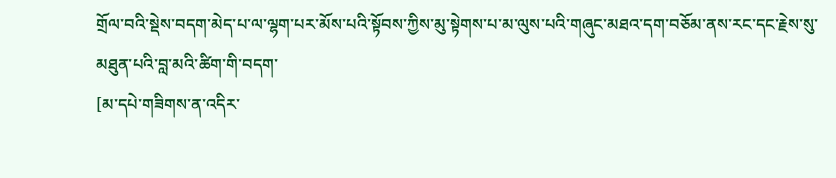གྲོལ་བའི་སྡེས་བདག་མེད་པ་ལ་ལྷག་པར་མོས་པའི་སྟོབས་ཀྱིས་མུ་སྟེགས་པ་མ་ལུས་པའི་གཞུང་མཐའ་དག་བཅོམ་ནས་རང་དང་རྗེས་སུ་མཐུན་པའི་བླ་མའི་ཚིག་གི་བདག་
[མ་དཔེ་གཟིགས་ན་འདིར་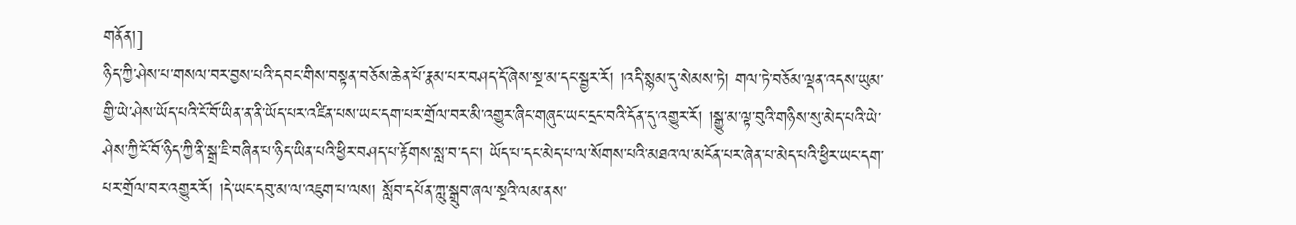གནོན།]
ཉིད་ཀྱི་ཤེས་པ་གསལ་བར་བྱས་པའི་དབང་གིས་བསྟན་བཅོས་ཆེན་པོ་རྣམ་པར་བཤད་དོ་ཞེས་སྔ་མ་དང་སྦྱར་རོ། །འདི་སྙམ་དུ་སེམས་ཏེ། གལ་ཏེ་བཅོམ་ལྡན་འདས་ཡུམ་གྱི་ཡེ་ཤེས་ཡོད་པའི་ངོ་བོ་ཡིན་ན་ནི་ཡོད་པར་འཛིན་པས་ཡང་དག་པར་གྲོལ་བར་མི་འགྱུར་ཞིང་གཞུང་ཡང་དྲང་བའི་དོན་དུ་འགྱུར་རོ། །སྒྱུ་མ་ལྟ་བུའི་གཉིས་སུ་མེད་པའི་ཡེ་ཤེས་ཀྱི་ངོ་བོ་ཉིད་ཀྱི་ནི་སྒྲ་ཇི་བཞིན་པ་ཉིད་ཡིན་པའི་ཕྱིར་བཤད་པ་རྟོགས་སླ་བ་དང་། ཡོད་པ་དང་མེད་པ་ལ་སོགས་པའི་མཐའ་ལ་མངོན་པར་ཞེན་པ་མེད་པའི་ཕྱིར་ཡང་དག་པར་གྲོལ་བར་འགྱུར་རོ། །དེ་ཡང་དབུ་མ་ལ་འཇུག་པ་ལས། སློབ་དཔོན་ཀླུ་སྒྲུབ་ཞལ་སྔའི་ལམ་ནས་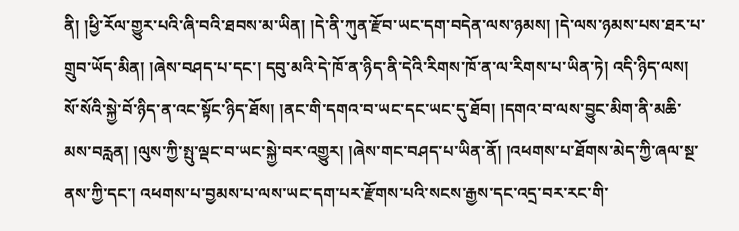ནི། །ཕྱི་རོལ་གྱུར་པའི་ཞི་བའི་ཐབས་མ་ཡིན། །དེ་ནི་ཀུན་རྫོབ་ཡང་དག་བདེན་ལས་ཉམས། །དེ་ལས་ཉམས་པས་ཐར་པ་གྲུབ་ཡོད་མིན། །ཞེས་བཤད་པ་དང་། དབུ་མའི་དེ་ཁོ་ན་ཉིད་ནི་དེའི་རིགས་ཁོ་ན་ལ་རིགས་པ་ཡིན་ཏེ། འདི་ཉིད་ལས། སོ་སོའི་སྐྱེ་བོ་ཉིད་ན་འང་སྟོང་ཉིད་ཐོས། །ནང་གི་དགའ་བ་ཡང་དང་ཡང་དུ་ཐོབ། །དགའ་བ་ལས་བྱུང་མིག་ནི་མཆི་མས་བརླན། །ལུས་ཀྱི་སྤུ་ལྡང་བ་ཡང་སྐྱེ་བར་འགྱུར། །ཞེས་གང་བཤད་པ་ཡིན་ནོ། །འཕགས་པ་ཐོགས་མེད་ཀྱི་ཞལ་སྔ་ནས་ཀྱི་དང་། འཕགས་པ་བྱམས་པ་ལས་ཡང་དག་པར་རྫོགས་པའི་སངས་རྒྱས་དང་འདྲ་བར་རང་གི་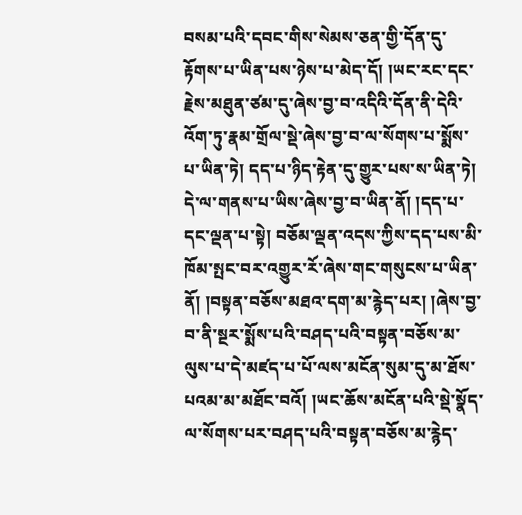བསམ་པའི་དབང་གིས་སེམས་ཅན་གྱི་དོན་དུ་རྟོགས་པ་ཡིན་པས་ཉེས་པ་མེད་དོ། །ཡང་རང་དང་རྗེས་མཐུན་ཙམ་དུ་ཞེས་བྱ་བ་འདིའི་དོན་ནི་དེའི་འོག་ཏུ་རྣམ་གྲོལ་སྡེ་ཞེས་བྱ་བ་ལ་སོགས་པ་སྨོས་པ་ཡིན་ཏེ། དད་པ་ཉིད་རྟེན་དུ་གྱུར་པས་ས་ཡིན་ཏེ། དེ་ལ་གནས་པ་ཡིས་ཞེས་བྱ་བ་ཡིན་ནོ། །དད་པ་དང་ལྡན་པ་སྟེ། བཅོམ་ལྡན་འདས་ཀྱིས་དད་པས་མི་ཁོམ་སྤང་བར་འགྱུར་རོ་ཞེས་གང་གསུངས་པ་ཡིན་ནོ། །བསྟན་བཅོས་མཐའ་དག་མ་རྙེད་པར། །ཞེས་བྱ་བ་ནི་སྔར་སྨོས་པའི་བཤད་པའི་བསྟན་བཅོས་མ་ལུས་པ་དེ་མཛད་པ་པོ་ལས་མངོན་སུམ་དུ་མ་ཐོས་པའམ་མ་མཐོང་བའོ། །ཡང་ཆོས་མངོན་པའི་སྡེ་སྣོད་ལ་སོགས་པར་བཤད་པའི་བསྟན་བཅོས་མ་རྙེད་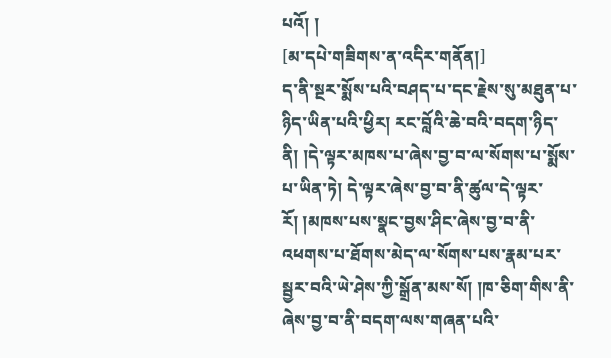པའོ། །
[མ་དཔེ་གཟིགས་ན་འདིར་གནོན།]
ད་ནི་སྔར་སྨོས་པའི་བཤད་པ་དང་རྗེས་སུ་མཐུན་པ་ཉིད་ཡིན་པའི་ཕྱིར། རང་བློའི་ཆེ་བའི་བདག་ཉིད་ནི། །དེ་ལྟར་མཁས་པ་ཞེས་བྱ་བ་ལ་སོགས་པ་སྨོས་པ་ཡིན་ཏེ། དེ་ལྟར་ཞེས་བྱ་བ་ནི་ཚུལ་དེ་ལྟར་རོ། །མཁས་པས་སྣང་བྱས་ཤིང་ཞེས་བྱ་བ་ནི་འཕགས་པ་ཐོགས་མེད་ལ་སོགས་པས་རྣམ་པར་སྦྱར་བའི་ཡེ་ཤེས་ཀྱི་སྒྲོན་མས་སོ། །ཁ་ཅིག་གིས་ནི་ཞེས་བྱ་བ་ནི་བདག་ལས་གཞན་པའི་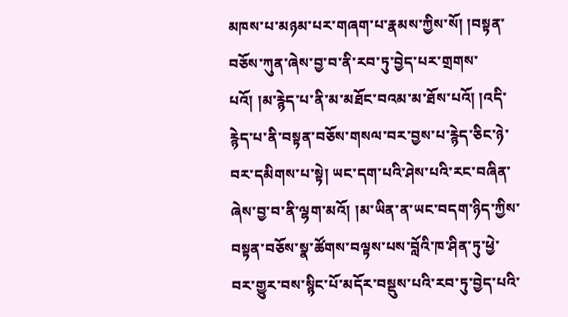མཁས་པ་མཉམ་པར་གཞག་པ་རྣམས་ཀྱིས་སོ། །བསྟན་བཅོས་ཀུན་ཞེས་བྱ་བ་ནི་རབ་ཏུ་བྱེད་པར་གྲགས་པའོ། །མ་རྙེད་པ་ནི་མ་མཐོང་བའམ་མ་ཐོས་པའོ། །འདི་རྙེད་པ་ནི་བསྟན་བཅོས་གསལ་བར་བྱས་པ་རྙེད་ཅིང་ཉེ་བར་དམིགས་པ་སྟེ། ཡང་དག་པའི་ཤེས་པའི་རང་བཞིན་ཞེས་བྱ་བ་ནི་ལྷག་མའོ། །མ་ཡིན་ན་ཡང་བདག་ཉིད་ཀྱིས་བསྟན་བཅོས་སྣ་ཚོགས་བལྟས་པས་བློའི་ཁ་ཤིན་ཏུ་ཕྱེ་བར་གྱུར་བས་སྙིང་པོ་མདོར་བསྡུས་པའི་རབ་ཏུ་བྱེད་པའི་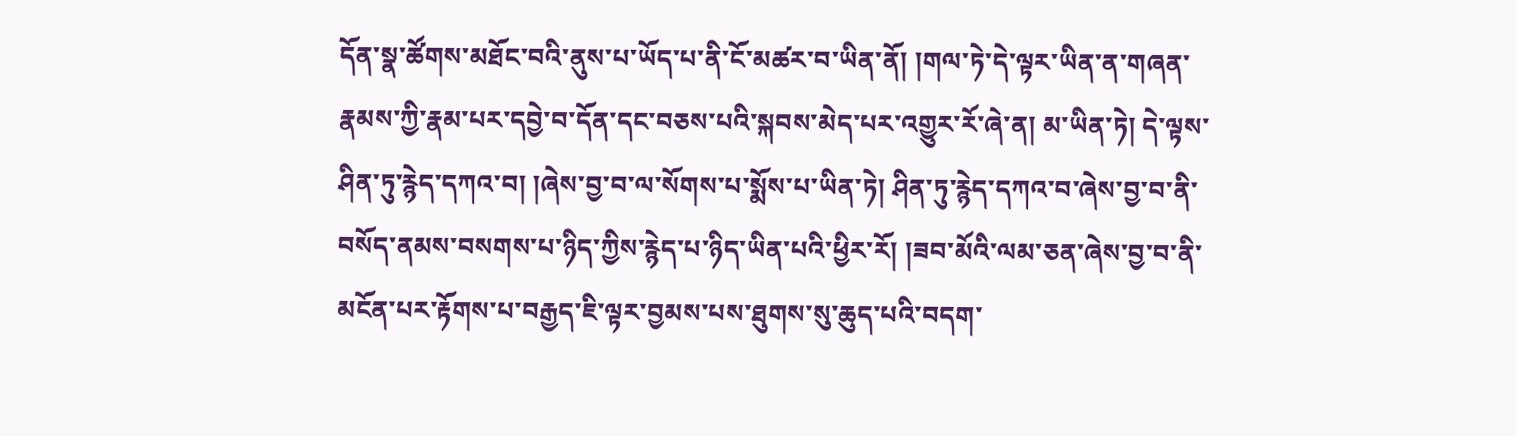དོན་སྣ་ཚོགས་མཐོང་བའི་ནུས་པ་ཡོད་པ་ནི་ངོ་མཚར་བ་ཡིན་ནོ། །གལ་ཏེ་དེ་ལྟར་ཡིན་ན་གཞན་རྣམས་ཀྱི་རྣམ་པར་དབྱེ་བ་དོན་དང་བཅས་པའི་སྐབས་མེད་པར་འགྱུར་རོ་ཞེ་ན། མ་ཡིན་ཏེ། དེ་ལྟས་ཤིན་ཏུ་རྙེད་དཀའ་བ། །ཞེས་བྱ་བ་ལ་སོགས་པ་སྨོས་པ་ཡིན་ཏེ། ཤིན་ཏུ་རྙེད་དཀའ་བ་ཞེས་བྱ་བ་ནི་བསོད་ནམས་བསགས་པ་ཉིད་ཀྱིས་རྙེད་པ་ཉིད་ཡིན་པའི་ཕྱིར་རོ། །ཟབ་མོའི་ལམ་ཅན་ཞེས་བྱ་བ་ནི་མངོན་པར་རྟོགས་པ་བརྒྱད་ཇི་ལྟར་བྱམས་པས་ཐུགས་སུ་ཆུད་པའི་བདག་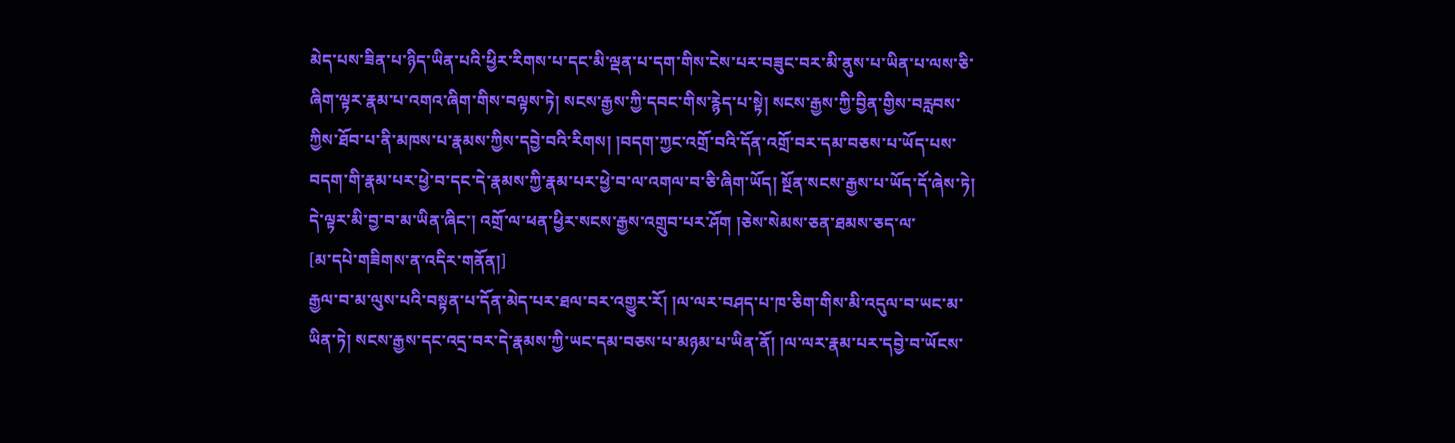མེད་པས་ཟིན་པ་ཉིད་ཡིན་པའི་ཕྱིར་རིགས་པ་དང་མི་ལྡན་པ་དག་གིས་ངེས་པར་བཟུང་བར་མི་ནུས་པ་ཡིན་པ་ལས་ཅི་ཞིག་ལྟར་རྣམ་པ་འགའ་ཞིག་གིས་བལྟས་ཏེ། སངས་རྒྱས་ཀྱི་དབང་གིས་རྙེད་པ་སྟེ། སངས་རྒྱས་ཀྱི་བྱིན་གྱིས་བརླབས་ཀྱིས་ཐོབ་པ་ནི་མཁས་པ་རྣམས་ཀྱིས་དབྱེ་བའི་རིགས། །བདག་ཀྱང་འགྲོ་བའི་དོན་འགྲོ་བར་དམ་བཅས་པ་ཡོད་པས་བདག་གི་རྣམ་པར་ཕྱེ་བ་དང་དེ་རྣམས་ཀྱི་རྣམ་པར་ཕྱེ་བ་ལ་འགལ་བ་ཅི་ཞིག་ཡོད། སྔོན་སངས་རྒྱས་པ་ཡོད་དོ་ཞེས་ཏེ། དེ་ལྟར་མི་བྱ་བ་མ་ཡིན་ཞིང་། འགྲོ་ལ་ཕན་ཕྱིར་སངས་རྒྱས་འགྲུབ་པར་ཤོག །ཅེས་སེམས་ཅན་ཐམས་ཅད་ལ་
[མ་དཔེ་གཟིགས་ན་འདིར་གནོན།]
རྒྱལ་བ་མ་ལུས་པའི་བསྟན་པ་དོན་མེད་པར་ཐལ་བར་འགྱུར་རོ། །ལ་ལར་བཤད་པ་ཁ་ཅིག་གིས་མི་འདུལ་བ་ཡང་མ་ཡིན་ཏེ། སངས་རྒྱས་དང་འདྲ་བར་དེ་རྣམས་ཀྱི་ཡང་དམ་བཅས་པ་མཉམ་པ་ཡིན་ནོ། །ལ་ལར་རྣམ་པར་དབྱེ་བ་ཡོངས་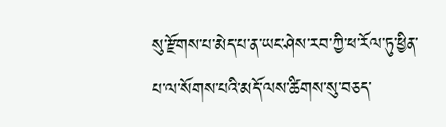སུ་རྫོགས་པ་མེད་པ་ན་ཡང་ཤེས་རབ་ཀྱི་ཕ་རོལ་ཏུ་ཕྱིན་པ་ལ་སོགས་པའི་མདོ་ལས་ཚིགས་སུ་བཅད་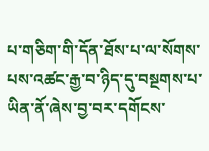པ་གཅིག་གི་དོན་ཐོས་པ་ལ་སོགས་པས་འཚང་རྒྱ་བ་ཉིད་དུ་བསྔགས་པ་ཡིན་ནོ་ཞེས་བྱ་བར་དགོངས་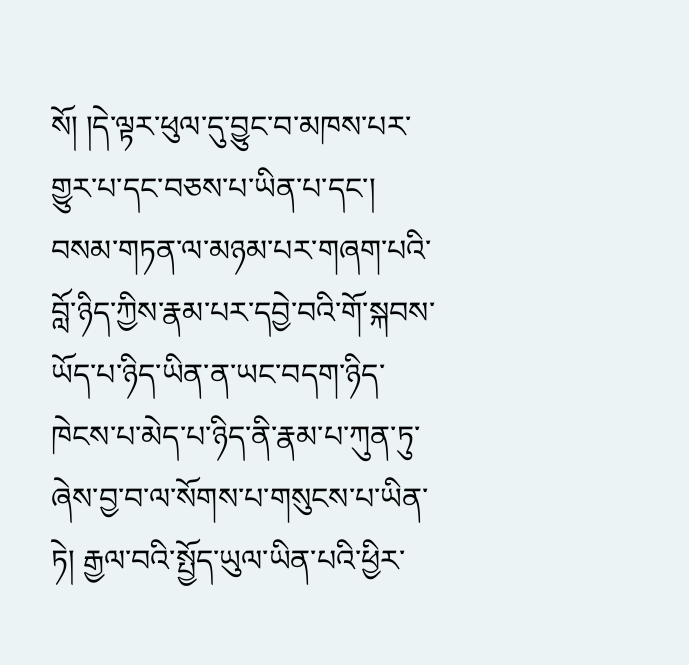སོ། །དེ་ལྟར་ཕུལ་དུ་བྱུང་བ་མཁས་པར་གྱུར་པ་དང་བཅས་པ་ཡིན་པ་དང་། བསམ་གཏན་ལ་མཉམ་པར་གཞག་པའི་བློ་ཉིད་ཀྱིས་རྣམ་པར་དབྱེ་བའི་གོ་སྐབས་ཡོད་པ་ཉིད་ཡིན་ན་ཡང་བདག་ཉིད་ཁེངས་པ་མེད་པ་ཉིད་ནི་རྣམ་པ་ཀུན་ཏུ་ཞེས་བྱ་བ་ལ་སོགས་པ་གསུངས་པ་ཡིན་ཏེ། རྒྱལ་བའི་སྤྱོད་ཡུལ་ཡིན་པའི་ཕྱིར་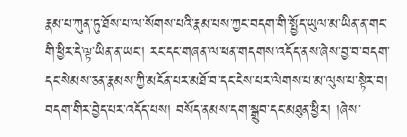རྣམ་པ་ཀུན་ཏུ་ཐོས་པ་ལ་སོགས་པའི་རྣམ་པས་ཀྱང་བདག་གི་སྤྱོད་ཡུལ་མ་ཡིན་ན་གང་གི་ཕྱིར་དེ་ལྟ་ཡིན་ན་ཡང་། རང་དང་གཞན་ལ་ཕན་གདགས་འདོད་ནས་ཞེས་བྱ་བ་བདག་དང་སེམས་ཅན་རྣམས་ཀྱི་མངོན་པར་མཐོ་བ་དང་ངེས་པར་ལེགས་པ་མ་ལུས་པ་སྟེར་བ། བདག་གིར་བྱེད་པར་འདོད་པས། བསོད་ནམས་དག་སྒྲུབ་དང་མཐུན་ཕྱིར། །ཞེས་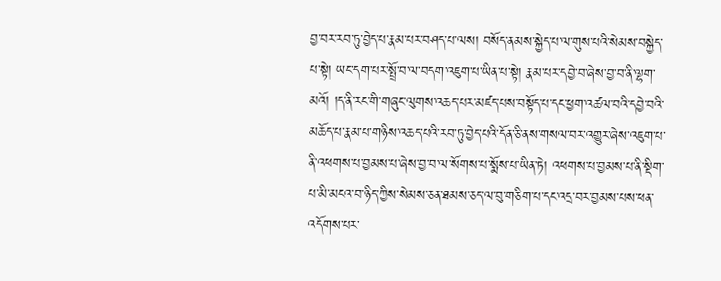བྱ་བར་རབ་ཏུ་བྱེད་པ་རྣམ་པར་བཤད་པ་ལས། བསོད་ནམས་སྐྱེད་པ་ལ་གུས་པའི་སེམས་བསྐྱེད་པ་སྟེ། ཡང་དག་པར་སྤྲོ་བ་ལ་བདག་འཇུག་པ་ཡིན་པ་སྟེ། རྣམ་པར་དབྱེ་བ་ཞེས་བྱ་བ་ནི་ལྷག་མའོ། །ད་ནི་རང་གི་གཞུང་ལུགས་འཆད་པར་མཛད་པས་བསྟོད་པ་དང་ཕྱག་འཚལ་བའི་དབྱེ་བའི་མཆོད་པ་རྣམ་པ་གཉིས་འཆད་པའི་རབ་ཏུ་བྱེད་པའི་དོན་ཅི་ནས་གསལ་བར་འགྱུར་ཞེས་འཇུག་པ་ནི་འཕགས་པ་བྱམས་པ་ཞེས་བྱ་བ་ལ་སོགས་པ་སྨོས་པ་ཡིན་ཏེ། འཕགས་པ་བྱམས་པ་ནི་སྡིག་པ་མི་མངའ་བ་ཉིད་ཀྱིས་སེམས་ཅན་ཐམས་ཅད་ལ་བུ་གཅིག་པ་དང་འདྲ་བར་བྱམས་པས་ཕན་འདོགས་པར་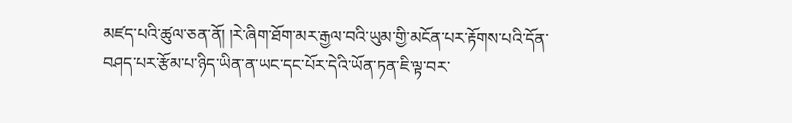མཛད་པའི་ཚུལ་ཅན་ནོ། །རེ་ཞིག་ཐོག་མར་རྒྱལ་བའི་ཡུམ་གྱི་མངོན་པར་རྟོགས་པའི་དོན་བཤད་པར་རྩོམ་པ་ཉིད་ཡིན་ན་ཡང་དང་པོར་དེའི་ཡོན་ཏན་ཇི་ལྟ་བར་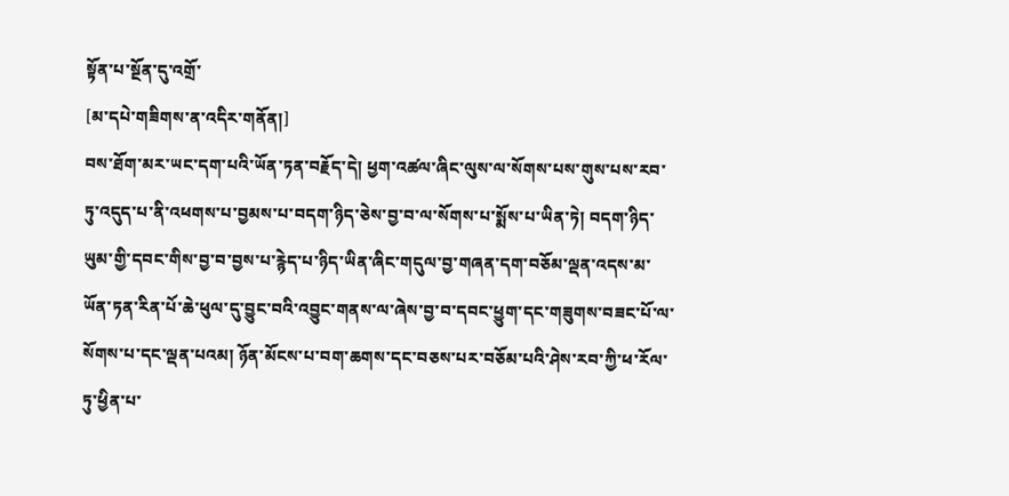སྟོན་པ་སྔོན་དུ་འགྲོ་
[མ་དཔེ་གཟིགས་ན་འདིར་གནོན།]
བས་ཐོག་མར་ཡང་དག་པའི་ཡོན་ཏན་བརྗོད་དེ། ཕྱག་འཚལ་ཞིང་ལུས་ལ་སོགས་པས་གུས་པས་རབ་ཏུ་འདུད་པ་ནི་འཕགས་པ་བྱམས་པ་བདག་ཉིད་ཅེས་བྱ་བ་ལ་སོགས་པ་སྨོས་པ་ཡིན་ཏེ། བདག་ཉིད་ཡུམ་གྱི་དབང་གིས་བྱ་བ་བྱས་པ་རྙེད་པ་ཉིད་ཡིན་ཞིང་གདུལ་བྱ་གཞན་དག་བཅོམ་ལྡན་འདས་མ་ཡོན་ཏན་རིན་པོ་ཆེ་ཕུལ་དུ་བྱུང་བའི་འབྱུང་གནས་ལ་ཞེས་བྱ་བ་དབང་ཕྱུག་དང་གཟུགས་བཟང་པོ་ལ་སོགས་པ་དང་ལྡན་པའམ། ཉོན་མོངས་པ་བག་ཆགས་དང་བཅས་པར་བཅོམ་པའི་ཤེས་རབ་ཀྱི་ཕ་རོལ་ཏུ་ཕྱིན་པ་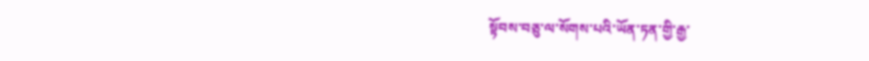སྟོབས་བཅུ་ལ་སོགས་པའི་ཡོན་ཏན་གྱི་རྒྱ་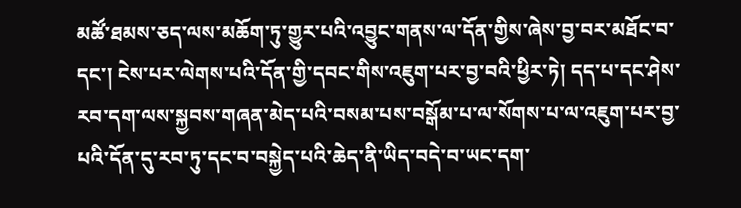མཚོ་ཐམས་ཅད་ལས་མཆོག་ཏུ་གྱུར་པའི་འབྱུང་གནས་ལ་དོན་གྱིས་ཞེས་བྱ་བར་མཐོང་བ་དང་། ངེས་པར་ལེགས་པའི་དོན་གྱི་དབང་གིས་འཇུག་པར་བྱ་བའི་ཕྱིར་ཏེ། དད་པ་དང་ཤེས་རབ་དག་ལས་སྐྱབས་གཞན་མེད་པའི་བསམ་པས་བསྒོམ་པ་ལ་སོགས་པ་ལ་འཇུག་པར་བྱ་པའི་དོན་དུ་རབ་ཏུ་དང་བ་བསྐྱེད་པའི་ཆེད་ནི་ཡིད་བདེ་བ་ཡང་དག་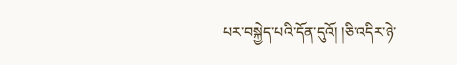པར་བསྐྱེད་པའི་དོན་དུའོ། །ཅི་འདིར་ཉེ་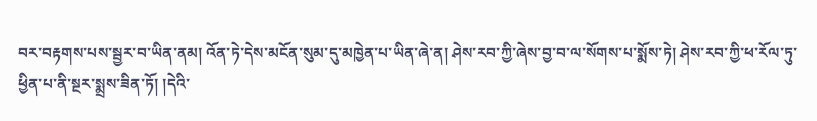བར་བརྟགས་པས་སྦྱར་བ་ཡིན་ནམ། འོན་ཏེ་དེས་མངོན་སུམ་དུ་མཁྱེན་པ་ཡིན་ཞེ་ན། ཤེས་རབ་ཀྱི་ཞེས་བྱ་བ་ལ་སོགས་པ་སྨོས་ཏེ། ཤེས་རབ་ཀྱི་ཕ་རོལ་ཏུ་ཕྱིན་པ་ནི་སྔར་སྨྲས་ཟིན་ཏོ། །དེའི་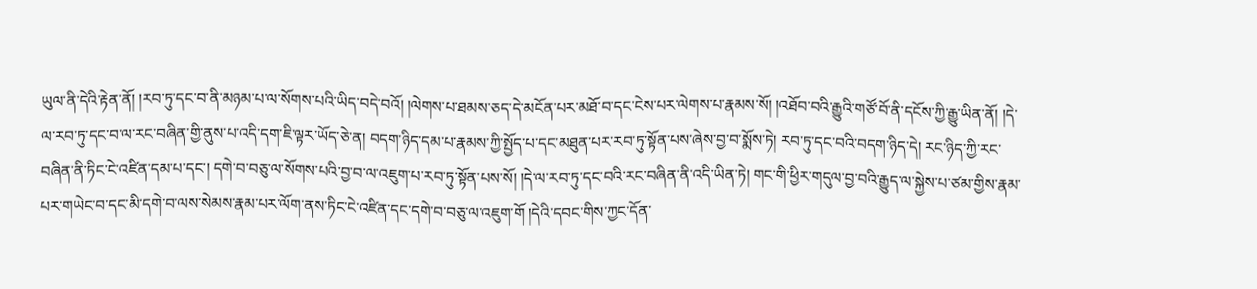ཡུལ་ནི་དེའི་རྟེན་ནོ། །རབ་ཏུ་དང་བ་ནི་མཉམ་པ་ལ་སོགས་པའི་ཡིད་བདེ་བའོ། །ལེགས་པ་ཐམས་ཅད་དེ་མངོན་པར་མཐོ་བ་དང་ངེས་པར་ལེགས་པ་རྣམས་སོ། །འཐོབ་བའི་རྒྱུའི་གཙོ་བོ་ནི་དངོས་ཀྱི་རྒྱུ་ཡིན་ནོ། །དེ་ལ་རབ་ཏུ་དང་བ་ལ་རང་བཞིན་གྱི་ནུས་པ་འདི་དག་ཇི་ལྟར་ཡོད་ཅེ་ན། བདག་ཉིད་དམ་པ་རྣམས་ཀྱི་སྤྱོད་པ་དང་མཐུན་པར་རབ་ཏུ་སྟོན་པས་ཞེས་བྱ་བ་སྨོས་ཏེ། རབ་ཏུ་དང་བའི་བདག་ཉིད་དེ། རང་ཉིད་ཀྱི་རང་བཞིན་ནི་ཏིང་ངེ་འཛིན་དམ་པ་དང་། དགེ་བ་བཅུ་ལ་སོགས་པའི་བྱ་བ་ལ་འཇུག་པ་རབ་ཏུ་སྟོན་པས་སོ། །དེ་ལ་རབ་ཏུ་དང་བའི་རང་བཞིན་ནི་འདི་ཡིན་ཏེ། གང་གི་ཕྱིར་གདུལ་བྱ་བའི་རྒྱུད་ལ་སྐྱེས་པ་ཙམ་གྱིས་རྣམ་པར་གཡེང་བ་དང་མི་དགེ་བ་ལས་སེམས་རྣམ་པར་ལོག་ནས་ཏིང་ངེ་འཛིན་དང་དགེ་བ་བཅུ་ལ་འཇུག་གོ །དེའི་དབང་གིས་ཀྱང་དོན་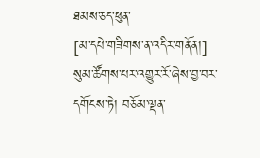ཐམས་ཅད་ཕུན་
[མ་དཔེ་གཟིགས་ན་འདིར་གནོན།]
སུམ་ཚོགས་པར་འགྱུར་རོ་ཞེས་བྱ་བར་དགོངས་ཏེ། བཅོམ་ལྡན་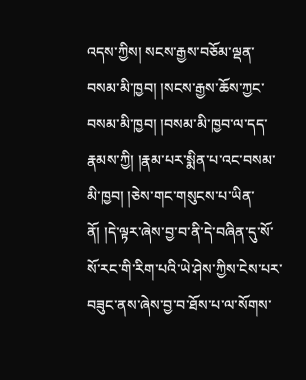འདས་ཀྱིས། སངས་རྒྱས་བཅོམ་ལྡན་བསམ་མི་ཁྱབ། །སངས་རྒྱས་ཆོས་ཀྱང་བསམ་མི་ཁྱབ། །བསམ་མི་ཁྱབ་ལ་དད་རྣམས་ཀྱི། །རྣམ་པར་སྨིན་པ་འང་བསམ་མི་ཁྱབ། །ཅེས་གང་གསུངས་པ་ཡིན་ནོ། །དེ་ལྟར་ཞེས་བྱ་བ་ནི་དེ་བཞིན་དུ་སོ་སོ་རང་གི་རིག་པའི་ཡེ་ཤེས་ཀྱིས་ངེས་པར་བཟུང་ནས་ཞེས་བྱ་བ་ཐོས་པ་ལ་སོགས་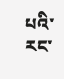པའི་རང་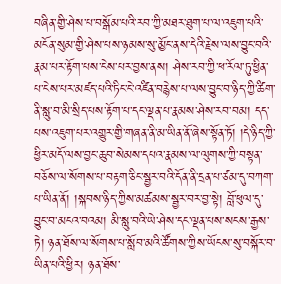བཞིན་གྱི་ཤེས་པ་བསྒོམ་པའི་རབ་ཀྱི་མཐར་ཐུག་པ་ལ་འཇུག་པའི་མངོན་སུམ་གྱི་ཤེས་པས་ཉམས་སུ་མྱོང་ནས་དེའི་རྗེས་ལས་བྱུང་བའི་རྣམ་པར་རྟོག་པས་ངེས་པར་བྱས་ནས། ཤེས་རབ་ཀྱི་ཕ་རོལ་ཏུ་ཕྱིན་པ་ངེས་པར་མཛད་པའི་ཏིང་ངེ་འཛིན་བརྙེས་པ་ལས་བྱུང་བ་ཉིད་ཀྱི་ཚིག་ནི་སླུ་བ་མི་སྲིད་པས་རྟོག་པ་དང་ལྡན་པ་རྣམས་ཤེས་རབ་བམ། དད་པས་འཇུག་པར་འགྱུར་གྱི་གཞན་ནི་མ་ཡིན་ནོ་ཞེས་སྟོན་ཏོ། །དེ་ཉིད་ཀྱི་ཕྱིར་མདོ་ལས་བྱང་ཆུབ་སེམས་དཔའ་རྣམས་ལ་ལུགས་ཀྱི་བསྟན་བཅོས་ལ་སོགས་པ་བརྟག་ཅིང་སྦྱར་བའི་དོན་ནི་དྲན་པ་ཙམ་དུ་བཀག་པ་ཡིན་ནོ། །སྐབས་ཉིད་ཀྱིས་མཚམས་སྦྱར་བར་བྱ་སྟེ། བློ་ཕུལ་དུ་བྱུང་བ་མངའ་བའམ། མི་སླུ་བའི་ཡེ་ཤེས་དང་ལྡན་པས་སངས་རྒྱས་ཏེ། ཉན་ཐོས་ལ་སོགས་པ་སློབ་མའི་ཚོགས་ཀྱིས་ཡོངས་སུ་བསྐོར་བ་ཡིན་པའི་ཕྱིར། ཉན་ཐོས་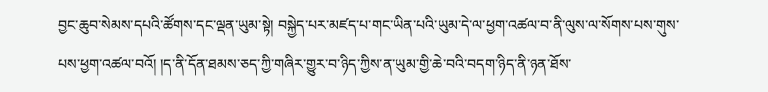བྱང་ཆུབ་སེམས་དཔའི་ཚོགས་དང་ལྡན་ཡུམ་སྟེ། བསྐྱེད་པར་མཛད་པ་གང་ཡིན་པའི་ཡུམ་དེ་ལ་ཕྱག་འཚལ་བ་ནི་ལུས་ལ་སོགས་པས་གུས་པས་ཕྱག་འཚལ་བའོ། །ད་ནི་དོན་ཐམས་ཅད་ཀྱི་གཞིར་གྱུར་བ་ཉིད་ཀྱིས་ན་ཡུམ་གྱི་ཆེ་བའི་བདག་ཉིད་ནི་ཉན་ཐོས་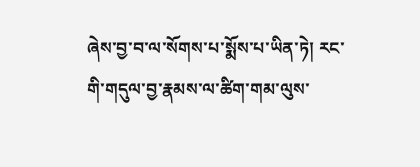ཞེས་བྱ་བ་ལ་སོགས་པ་སྨོས་པ་ཡིན་ཏེ། རང་གི་གདུལ་བྱ་རྣམས་ལ་ཚིག་གམ་ལུས་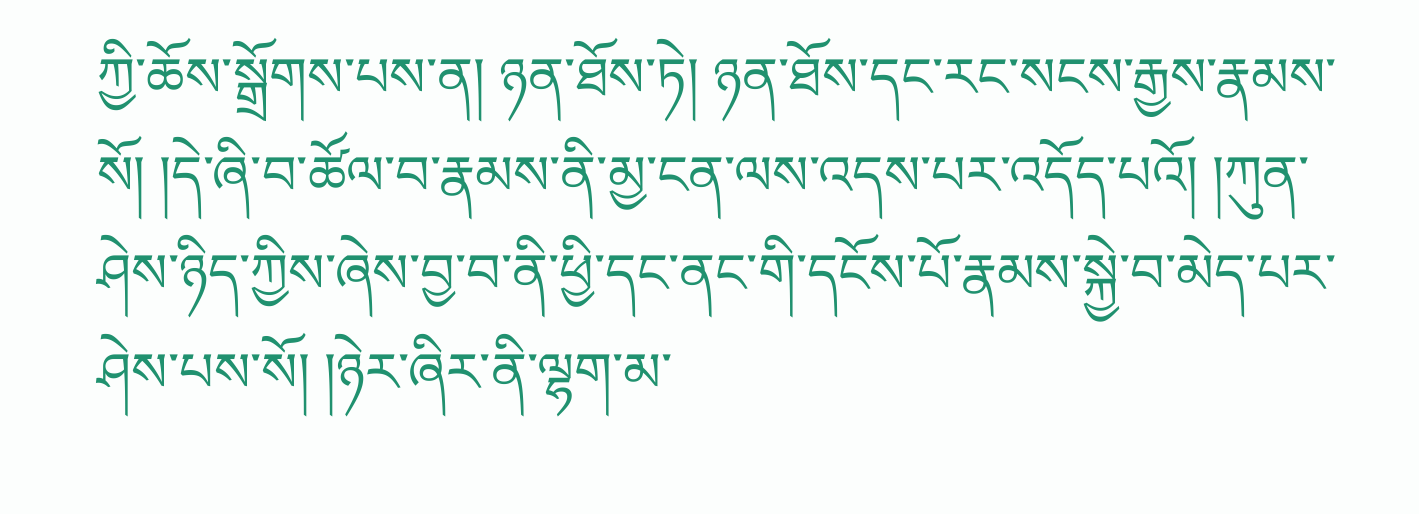ཀྱི་ཆོས་སྒྲོགས་པས་ན། ཉན་ཐོས་ཏེ། ཉན་ཐོས་དང་རང་སངས་རྒྱས་རྣམས་སོ། །དེ་ཞི་བ་ཚོལ་བ་རྣམས་ནི་མྱ་ངན་ལས་འདས་པར་འདོད་པའོ། །ཀུན་ཤེས་ཉིད་ཀྱིས་ཞེས་བྱ་བ་ནི་ཕྱི་དང་ནང་གི་དངོས་པོ་རྣམས་སྐྱེ་བ་མེད་པར་ཤེས་པས་སོ། །ཉེར་ཞིར་ནི་ལྷག་མ་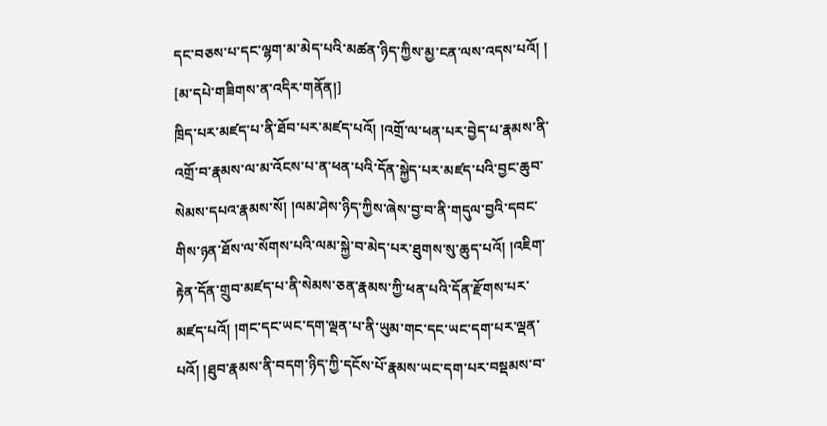དང་བཅས་པ་དང་ལྷག་མ་མེད་པའི་མཚན་ཉིད་ཀྱིས་མྱ་ངན་ལས་འདས་པའོ། །
[མ་དཔེ་གཟིགས་ན་འདིར་གནོན།]
ཁྲིད་པར་མཛད་པ་ནི་ཐོབ་པར་མཛད་པའོ། །འགྲོ་ལ་ཕན་པར་བྱེད་པ་རྣམས་ནི་འགྲོ་བ་རྣམས་ལ་མ་འོངས་པ་ན་ཕན་པའི་དོན་སྐྱེད་པར་མཛད་པའི་བྱང་ཆུབ་སེམས་དཔའ་རྣམས་སོ། །ལམ་ཤེས་ཉིད་ཀྱིས་ཞེས་བྱ་བ་ནི་གདུལ་བྱའི་དབང་གིས་ཉན་ཐོས་ལ་སོགས་པའི་ལམ་སྐྱེ་བ་མེད་པར་ཐུགས་སུ་ཆུད་པའོ། །འཇིག་རྟེན་དོན་གྲུབ་མཛད་པ་ནི་སེམས་ཅན་རྣམས་ཀྱི་ཕན་པའི་དོན་རྫོགས་པར་མཛད་པའོ། །གང་དང་ཡང་དག་ལྡན་པ་ནི་ཡུམ་གང་དང་ཡང་དག་པར་ལྡན་པའོ། །ཐུབ་རྣམས་ནི་བདག་ཉིད་ཀྱི་དངོས་པོ་རྣམས་ཡང་དག་པར་བསྡམས་བ་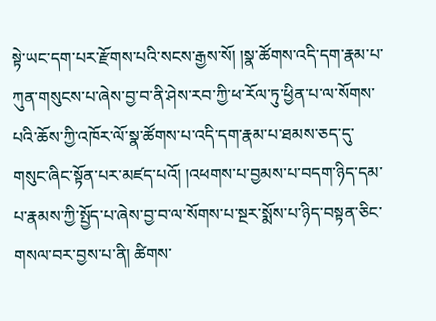སྟེ་ཡང་དག་པར་རྫོགས་པའི་སངས་རྒྱས་སོ། །སྣ་ཚོགས་འདི་དག་རྣམ་པ་ཀུན་གསུངས་པ་ཞེས་བྱ་བ་ནི་ཤེས་རབ་ཀྱི་ཕ་རོལ་ཏུ་ཕྱིན་པ་ལ་སོགས་པའི་ཆོས་ཀྱི་འཁོར་ལོ་སྣ་ཚོགས་པ་འདི་དག་རྣམ་པ་ཐམས་ཅད་དུ་གསུང་ཞིང་སྟོན་པར་མཛད་པའོ། །འཕགས་པ་བྱམས་པ་བདག་ཉིད་དམ་པ་རྣམས་ཀྱི་སྤྱོད་པ་ཞེས་བྱ་བ་ལ་སོགས་པ་སྔར་སྨོས་པ་ཉིད་བསྟན་ཅིང་གསལ་བར་བྱས་པ་ནི། ཚིགས་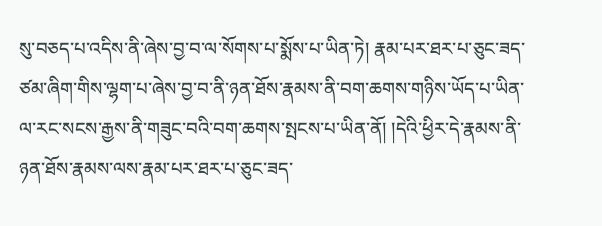སུ་བཅད་པ་འདིས་ནི་ཞེས་བྱ་བ་ལ་སོགས་པ་སྨོས་པ་ཡིན་ཏེ། རྣམ་པར་ཐར་པ་ཅུང་ཟད་ཙམ་ཞིག་གིས་ལྷག་པ་ཞེས་བྱ་བ་ནི་ཉན་ཐོས་རྣམས་ནི་བག་ཆགས་གཉིས་ཡོད་པ་ཡིན་ལ་རང་སངས་རྒྱས་ནི་གཟུང་བའི་བག་ཆགས་སྤངས་པ་ཡིན་ནོ། །དེའི་ཕྱིར་དེ་རྣམས་ནི་ཉན་ཐོས་རྣམས་ལས་རྣམ་པར་ཐར་པ་ཅུང་ཟད་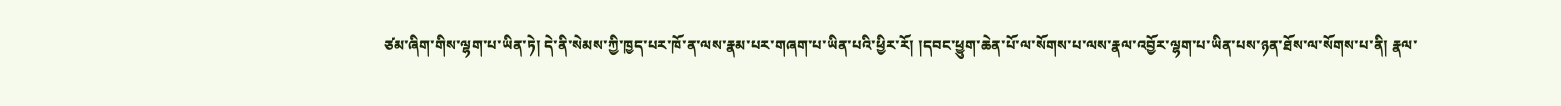ཙམ་ཞིག་གིས་ལྷག་པ་ཡིན་ཏེ། དེ་ནི་སེམས་ཀྱི་ཁྱད་པར་ཁོ་ན་ལས་རྣམ་པར་གཞག་པ་ཡིན་པའི་ཕྱིར་རོ། །དབང་ཕྱུག་ཆེན་པོ་ལ་སོགས་པ་ལས་རྣལ་འབྱོར་ལྷག་པ་ཡིན་པས་ཉན་ཐོས་ལ་སོགས་པ་ནི། རྣལ་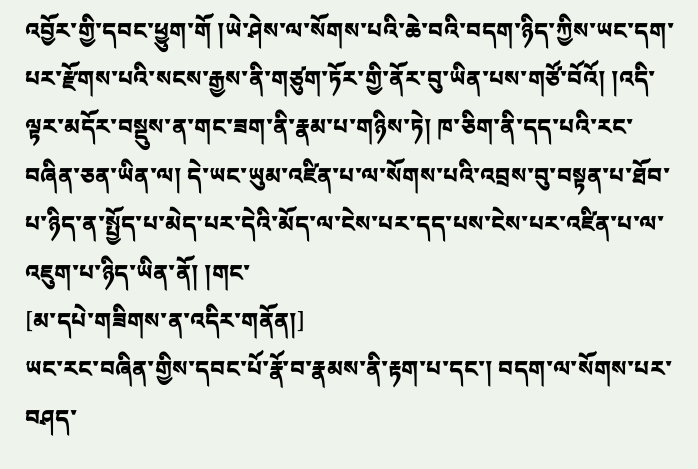འབྱོར་གྱི་དབང་ཕྱུག་གོ །ཡེ་ཤེས་ལ་སོགས་པའི་ཆེ་བའི་བདག་ཉིད་ཀྱིས་ཡང་དག་པར་རྫོགས་པའི་སངས་རྒྱས་ནི་གཙུག་ཏོར་གྱི་ནོར་བུ་ཡིན་པས་གཙོ་བོའོ། །འདི་ལྟར་མདོར་བསྡུས་ན་གང་ཟག་ནི་རྣམ་པ་གཉིས་ཏེ། ཁ་ཅིག་ནི་དད་པའི་རང་བཞིན་ཅན་ཡིན་ལ། དེ་ཡང་ཡུམ་འཛིན་པ་ལ་སོགས་པའི་འབྲས་བུ་བསྟན་པ་ཐོབ་པ་ཉིད་ན་སྤྱོད་པ་མེད་པར་དེའི་མོད་ལ་ངེས་པར་དད་པས་ངེས་པར་འཛིན་པ་ལ་འཇུག་པ་ཉིད་ཡིན་ནོ། །གང་
[མ་དཔེ་གཟིགས་ན་འདིར་གནོན།]
ཡང་རང་བཞིན་གྱིས་དབང་པོ་རྣོ་བ་རྣམས་ནི་རྟག་པ་དང་། བདག་ལ་སོགས་པར་བཤད་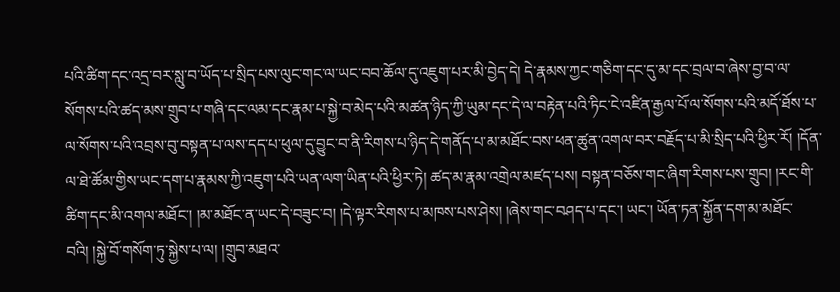པའི་ཚིག་དང་འདྲ་བར་སླུ་བ་ཡོད་པ་སྲིད་པས་ལུང་གང་ལ་ཡང་བབ་ཆོལ་དུ་འཇུག་པར་མི་བྱེད་དེ། དེ་རྣམས་ཀྱང་གཅིག་དང་དུ་མ་དང་བྲལ་བ་ཞེས་བྱ་བ་ལ་སོགས་པའི་ཚད་མས་གྲུབ་པ་གཞི་དང་ལམ་དང་རྣམ་པ་སྐྱེ་བ་མེད་པའི་མཚན་ཉིད་ཀྱི་ཡུམ་དང་དེ་ལ་བརྟེན་པའི་ཏིང་ངེ་འཛིན་རྒྱལ་པོ་ལ་སོགས་པའི་མདོ་ཐོས་པ་ལ་སོགས་པའི་འབྲས་བུ་བསྟན་པ་ལས་དད་པ་ཕུལ་དུ་བྱུང་བ་ནི་རིགས་པ་ཉིད་དེ་གནོད་པ་མ་མཐོང་བས་ཕན་ཚུན་འགལ་བར་བརྗོད་པ་མི་སྲིད་པའི་ཕྱིར་རོ། །དོན་ལ་ཐེ་ཚོམ་གྱིས་ཡང་དག་པ་རྣམས་ཀྱི་འཇུག་པའི་ཡན་ལག་ཡིན་པའི་ཕྱིར་ཏེ། ཚད་མ་རྣམ་འགྲེལ་མཛད་པས། བསྟན་བཅོས་གང་ཞིག་རིགས་པས་གྲུབ། །རང་གི་ཚིག་དང་མི་འགལ་མཐོང་། །མ་མཐོང་ན་ཡང་དེ་བཟུང་བ། །དེ་ལྟར་རིགས་པ་མཁས་པས་ཤེས། །ཞེས་གང་བཤད་པ་དང་། ཡང་། ཡོན་ཏན་སྐྱོན་དག་མ་མཐོང་བའི། །སྐྱེ་བོ་གསོག་ཏུ་སྐྱེས་པ་ལ། །གྲུབ་མཐའ་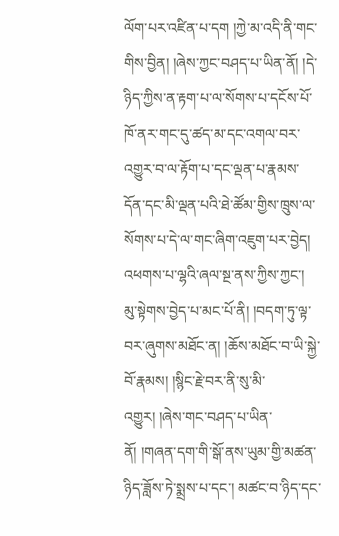ལོག་པར་འཛིན་པ་དག །ཀྱེ་མ་འདི་ནི་གང་གིས་བྱིན། །ཞེས་ཀྱང་བཤད་པ་ཡིན་ནོ། །དེ་ཉིད་ཀྱིས་ན་རྟག་པ་ལ་སོགས་པ་དངོས་པོ་ཁོ་ནར་གང་དུ་ཚད་མ་དང་འགལ་བར་འགྱུར་བ་ལ་རྟོག་པ་དང་ལྡན་པ་རྣམས་དོན་དང་མི་ལྡན་པའི་ཐེ་ཚོམ་གྱིས་ཁྲུས་ལ་སོགས་པ་དེ་ལ་གང་ཞིག་འཇུག་པར་བྱེད། འཕགས་པ་ལྷའི་ཞལ་སྔ་ནས་ཀྱིས་ཀྱང་། མུ་སྟེགས་བྱེད་པ་མང་པོ་ནི། །བདག་ཏུ་ལྟ་བར་ཞུགས་མཐོང་ན། །ཆོས་མཐོང་བ་ཡི་སྐྱེ་བོ་རྣམས། །སྙིང་རྗེ་བར་ནི་སུ་མི་འགྱུར། །ཞེས་གང་བཤད་པ་ཡིན་ནོ། །གཞན་དག་གི་སྒོ་ནས་ཡུམ་གྱི་མཚན་ཉིད་ཟློས་ཏེ་སྨྲས་པ་དང་། མཚང་བ་ཉིད་དང་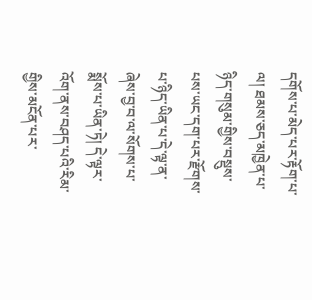དགོས་པ་མེད་པར་རྟོག་པ་ལ། ཐམས་ཅད་མཁྱེན་པ་ཉིད་གསུམ་གྱིས་བསྡུས་པས་ཡང་དག་པར་རྫོགས་པ་ཉིད་ཡིན་པ་དེ་ལྟ་ན་ཞེས་བྱ་བ་ལ་སོགས་པ་སྨོས་པ་ཡིན་ཏེ། དེ་ལྟར་འོག་ནས་བཤད་པའི་རིམ་གྱིས་མངོན་པར་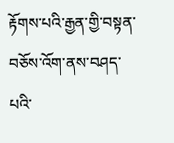རྟོགས་པའི་རྒྱན་གྱི་བསྟན་བཅོས་འོག་ནས་བཤད་པའི་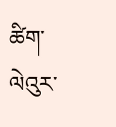ཚིག་ལེའུར་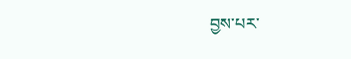བྱས་པར་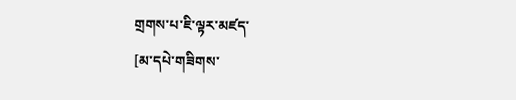གྲགས་པ་ཇི་ལྟར་མཛད་
[མ་དཔེ་གཟིགས་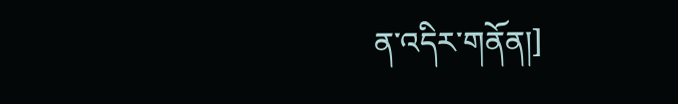ན་འདིར་གནོན།]